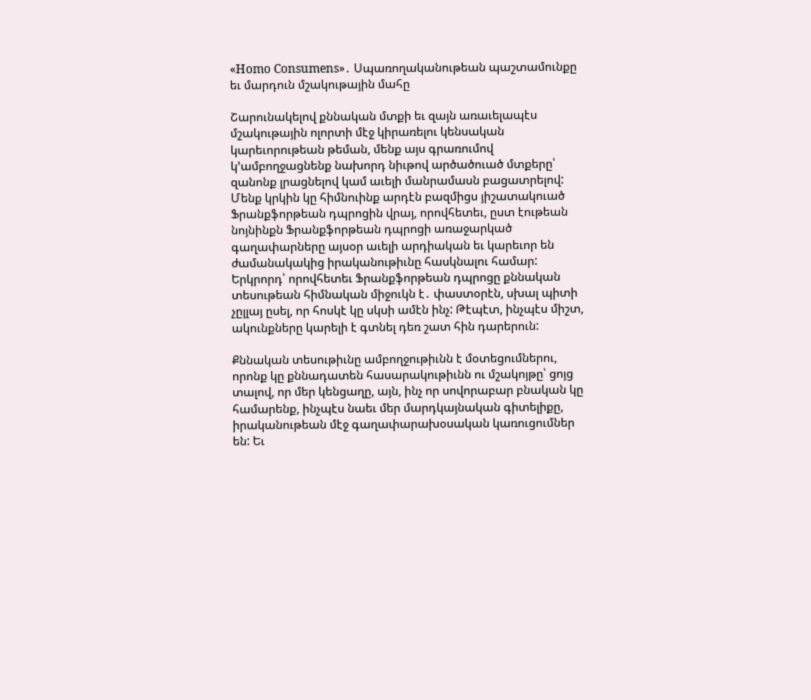«Homo Consumens»․ Սպառողականութեան պաշտամունքը եւ մարդուն մշակութային մահը

Շարունակելով քննական մտքի եւ զայն առաւելապէս մշակութային ոլորտի մէջ կիրառելու կենսական կարեւորութեան թեման, մենք այս գրառումով կ’ամբողջացնենք նախորդ նիւթով արծածուած մտքերը՝ զանոնք լրացնելով կամ աւելի մանրամասն բացատրելով: Մենք կրկին կը հիմնուինք արդէն բազմիցս յիշատակուած Ֆրանքֆորթեան դպրոցին վրայ, որովհետեւ, ըստ էութեան նոյնինքն Ֆրանքֆորթեան դպրոցի առաջարկած գաղափարները այսօր աւելի արդիական եւ կարեւոր են ժամանակակից իրականութիւնը հասկնալու համար: Երկրորդ՝ որովհետեւ Ֆրանքֆորթեան դպրոցը քննական տեսութեան հիմնական միջուկն է․ փաստօրէն, սխալ պիտի չըլլայ ըսել, որ հոսկէ կը սկսի ամէն ինչ: Թէպէտ, ինչպէս միշտ, ակունքները կարելի է գտնել դեռ շատ հին դարերուն:

Քննական տեսութիւնը ամբողջութիւնն է մօտեցումներու, որոնք կը քննադատեն հասարակութիւնն ու մշակոյթը՝ ցոյց տալով, որ մեր կենցաղը, այն, ինչ որ սովորաբար բնական կը համարենք, ինչպէս նաեւ մեր մարդկայնական գիտելիքը, իրականութեան մէջ գաղափարախօսական կառուցումներ են: Եւ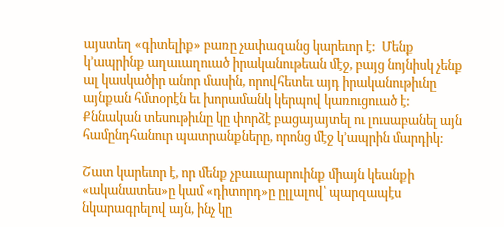այստեղ «գիտելիք» բառը չափազանց կարեւոր է:  Մենք կ’ապրինք աղաւաղուած իրականութեան մէջ, բայց նոյնիսկ չենք ալ կասկածիր անոր մասին, որովհետեւ այդ իրականութիւնը այնքան հմտօրէն եւ խորամանկ կերպով կառուցուած է: Քննական տեսութիւնը կը փորձէ բացայայտել ու լուսաբանել այն համընդհանուր պատրանքները, որոնց մէջ կ’ապրին մարդիկ:

Շատ կարեւոր է, որ մենք չբաւարարուինք միայն կեանքի «ականատես»ը կամ «դիտորդ»ը ըլլալով՝ պարզապէս նկարագրելով այն, ինչ կը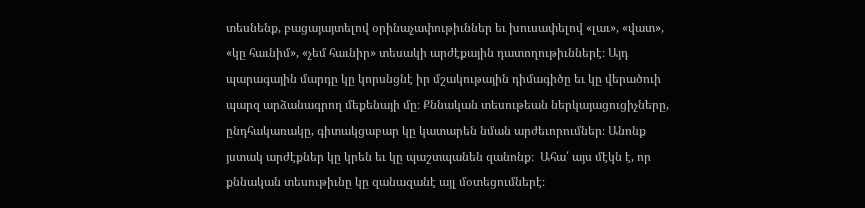տեսնենք, բացայայտելով օրինաչափութիւններ եւ խուսափելով «լաւ», «վատ», «կը հաւնիմ», «չեմ հաւնիր» տեսակի արժէքային դատողութիւններէ։ Այդ պարագային մարդը կը կորսնցնէ իր մշակութային դիմագիծը եւ կը վերածուի պարզ արձանագրող մեքենայի մը։ Քննական տեսութեան ներկայացուցիչները, ընդհակառակը, գիտակցաբար կը կատարեն նման արժեւորումներ։ Անոնք յստակ արժէքներ կը կրեն եւ կը պաշտպանեն զանոնք։  Ահա՛ այս մէկն է, որ քննական տեսութիւնը կը զանազանէ այլ մօտեցումներէ։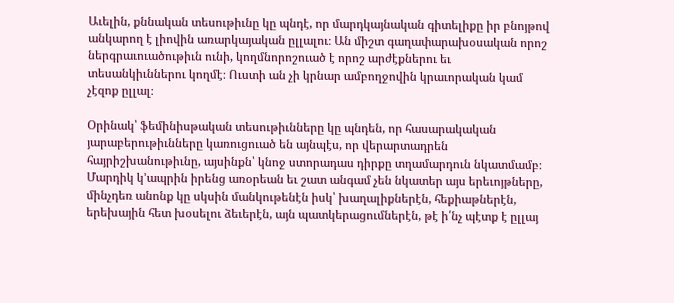Աւելին, քննական տեսութիւնը կը պնդէ, որ մարդկայնական գիտելիքը իր բնոյթով անկարող է լիովին առարկայական ըլլալու։ Ան միշտ գաղափարախօսական որոշ ներգրաւուածութիւն ունի, կողմնորոշուած է որոշ արժէքներու եւ տեսանկիւններու կողմէ։ Ուստի ան չի կրնար ամբողջովին կրաւորական կամ չէզոք ըլլալ։

Օրինակ՝ ֆեմինիսթական տեսութիւնները կը պնդեն, որ հասարակական յարաբերութիւնները կառուցուած են այնպէս, որ վերարտադրեն հայրիշխանութիւնը, այսինքն՝ կնոջ ստորադաս դիրքը տղամարդուն նկատմամբ։ Մարդիկ կ’ապրին իրենց առօրեան եւ շատ անգամ չեն նկատեր այս երեւոյթները, մինչդեռ անոնք կը սկսին մանկութենէն իսկ՝ խաղալիքներէն, հեքիաթներէն, երեխային հետ խօսելու ձեւերէն, այն պատկերացումներէն, թէ ի՛նչ պէտք է ըլլայ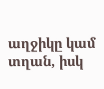աղջիկը կամ տղան, իսկ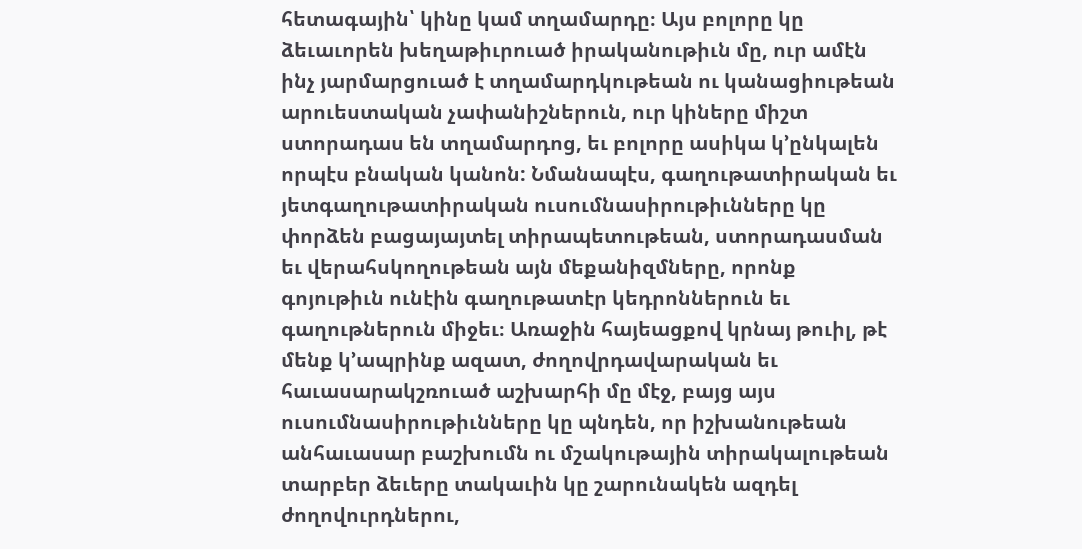հետագային՝ կինը կամ տղամարդը։ Այս բոլորը կը ձեւաւորեն խեղաթիւրուած իրականութիւն մը, ուր ամէն ինչ յարմարցուած է տղամարդկութեան ու կանացիութեան արուեստական չափանիշներուն, ուր կիները միշտ ստորադաս են տղամարդոց, եւ բոլորը ասիկա կ’ընկալեն որպէս բնական կանոն: Նմանապէս, գաղութատիրական եւ յետգաղութատիրական ուսումնասիրութիւնները կը փորձեն բացայայտել տիրապետութեան, ստորադասման եւ վերահսկողութեան այն մեքանիզմները, որոնք գոյութիւն ունէին գաղութատէր կեդրոններուն եւ գաղութներուն միջեւ։ Առաջին հայեացքով կրնայ թուիլ, թէ մենք կ’ապրինք ազատ, ժողովրդավարական եւ հաւասարակշռուած աշխարհի մը մէջ, բայց այս ուսումնասիրութիւնները կը պնդեն, որ իշխանութեան անհաւասար բաշխումն ու մշակութային տիրակալութեան տարբեր ձեւերը տակաւին կը շարունակեն ազդել ժողովուրդներու,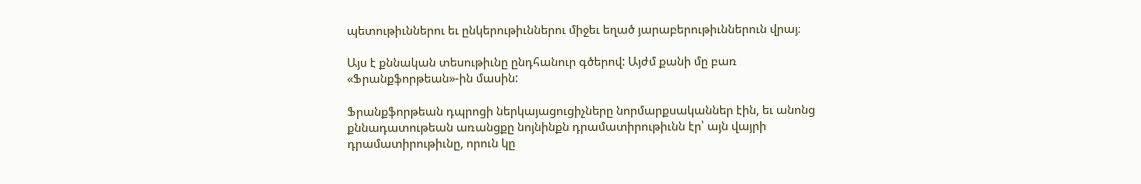պետութիւններու եւ ընկերութիւններու միջեւ եղած յարաբերութիւններուն վրայ։

Այս է քննական տեսութիւնը ընդհանուր գծերով: Այժմ քանի մը բառ «Ֆրանքֆորթեան»-ին մասին:

Ֆրանքֆորթեան դպրոցի ներկայացուցիչները նորմարքսականներ էին, եւ անոնց քննադատութեան առանցքը նոյնինքն դրամատիրութիւնն էր՝ այն վայրի դրամատիրութիւնը, որուն կը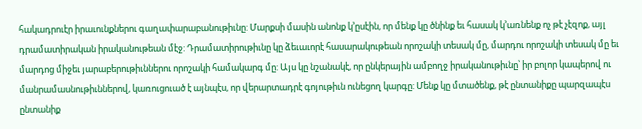հակադրուէր իրաւունքներու գաղափարաբանութիւնը: Մարքսի մասին անոնք կ’ըսէին, որ մենք կը ծնինք եւ հասակ կ’առնենք ոչ թէ չէզոք, այլ դրամատիրական իրականութեան մէջ: Դրամատիրութիւնը կը ձեւաւորէ հասարակութեան որոշակի տեսակ մը, մարդու որոշակի տեսակ մը եւ մարդոց միջեւ յարաբերութիւններու որոշակի համակարգ մը: Այս կը նշանակէ, որ ընկերային ամբողջ իրականութիւնը՝ իր բոլոր կապերով ու մանրամասնութիւններով, կառուցուած է այնպէս, որ վերարտադրէ գոյութիւն ունեցող կարգը: Մենք կը մտածենք, թէ ընտանիքը պարզապէս ընտանիք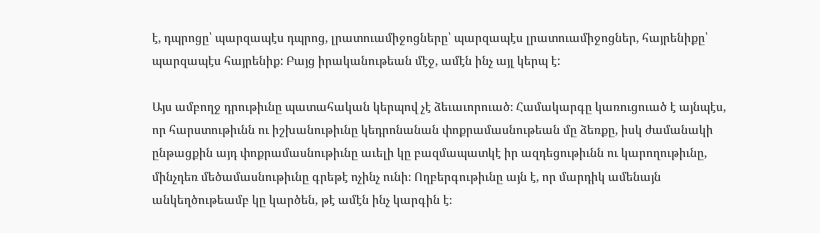է, դպրոցը՝ պարզապէս դպրոց, լրատուամիջոցները՝ պարզապէս լրատուամիջոցներ, հայրենիքը՝ պարզապէս հայրենիք: Բայց իրականութեան մէջ, ամէն ինչ այլ կերպ է:

Այս ամբողջ դրութիւնը պատահական կերպով չէ ձեւաւորուած։ Համակարգը կառուցուած է այնպէս, որ հարստութիւնն ու իշխանութիւնը կեդրոնանան փոքրամասնութեան մը ձեռքը, իսկ ժամանակի ընթացքին այդ փոքրամասնութիւնը աւելի կը բազմապատկէ իր ազդեցութիւնն ու կարողութիւնը, մինչդեռ մեծամասնութիւնը գրեթէ ոչինչ ունի։ Ողբերգութիւնը այն է, որ մարդիկ ամենայն անկեղծութեամբ կը կարծեն, թէ ամէն ինչ կարգին է։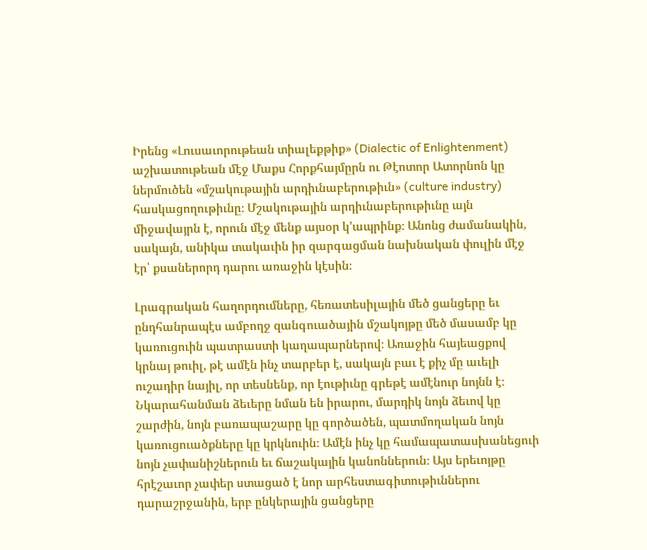Իրենց «Լուսաւորութեան տիալեքթիք» (Dialectic of Enlightenment) աշխատութեան մէջ Մաքս Հորքհայմըրն ու Թէոտոր Ատորնոն կը ներմուծեն «մշակութային արդիւնաբերութիւն» (culture industry) հասկացողութիւնը։ Մշակութային արդիւնաբերութիւնը այն միջավայրն է, որուն մէջ մենք այսօր կ’ապրինք։ Անոնց ժամանակին, սակայն, անիկա տակաւին իր զարգացման նախնական փուլին մէջ էր՝ քսաներորդ դարու առաջին կէսին։

Լրագրական հաղորդումները, հեռատեսիլային մեծ ցանցերը եւ ընդհանրապէս ամբողջ զանգուածային մշակոյթը մեծ մասամբ կը կառուցուին պատրաստի կաղապարներով։ Առաջին հայեացքով կրնայ թուիլ, թէ ամէն ինչ տարբեր է, սակայն բաւ է քիչ մը աւելի ուշադիր նայիլ, որ տեսնենք, որ էութիւնը գրեթէ ամէնուր նոյնն է։ Նկարահանման ձեւերը նման են իրարու, մարդիկ նոյն ձեւով կը շարժին, նոյն բառապաշարը կը գործածեն, պատմողական նոյն կառուցուածքները կը կրկնուին։ Ամէն ինչ կը համապատասխանեցուի նոյն չափանիշներուն եւ ճաշակային կանոններուն։ Այս երեւոյթը հրէշաւոր չափեր ստացած է նոր արհեստագիտութիւններու դարաշրջանին, երբ ընկերային ցանցերը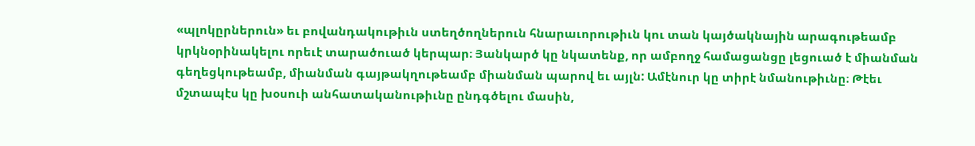«պլոկըրներուն» եւ բովանդակութիւն ստեղծողներուն հնարաւորութիւն կու տան կայծակնային արագութեամբ կրկնօրինակելու որեւէ տարածուած կերպար։ Յանկարծ կը նկատենք, որ ամբողջ համացանցը լեցուած է միանման գեղեցկութեամբ, միանման գայթակղութեամբ միանման պարով եւ այլն: Ամէնուր կը տիրէ նմանութիւնը։ Թէեւ մշտապէս կը խօսուի անհատականութիւնը ընդգծելու մասին,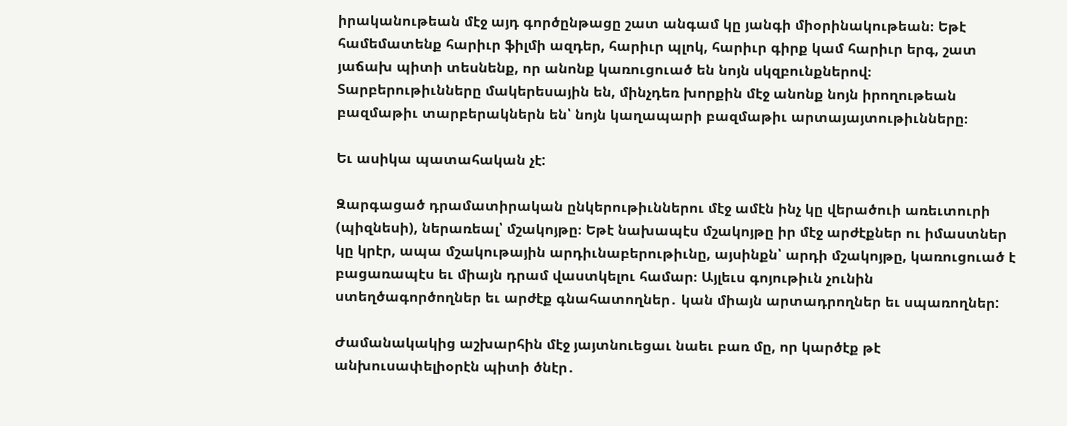իրականութեան մէջ այդ գործընթացը շատ անգամ կը յանգի միօրինակութեան։ Եթէ համեմատենք հարիւր ֆիլմի ազդեր, հարիւր պլոկ, հարիւր գիրք կամ հարիւր երգ, շատ յաճախ պիտի տեսնենք, որ անոնք կառուցուած են նոյն սկզբունքներով։ Տարբերութիւնները մակերեսային են, մինչդեռ խորքին մէջ անոնք նոյն իրողութեան բազմաթիւ տարբերակներն են՝ նոյն կաղապարի բազմաթիւ արտայայտութիւնները։

Եւ ասիկա պատահական չէ:

Զարգացած դրամատիրական ընկերութիւններու մէջ ամէն ինչ կը վերածուի առեւտուրի (պիզնեսի), ներառեալ՝ մշակոյթը։ Եթէ նախապէս մշակոյթը իր մէջ արժէքներ ու իմաստներ կը կրէր, ապա մշակութային արդիւնաբերութիւնը, այսինքն՝ արդի մշակոյթը, կառուցուած է բացառապէս եւ միայն դրամ վաստկելու համար։ Այլեւս գոյութիւն չունին ստեղծագործողներ եւ արժէք գնահատողներ․ կան միայն արտադրողներ եւ սպառողներ:

Ժամանակակից աշխարհին մէջ յայտնուեցաւ նաեւ բառ մը, որ կարծէք թէ անխուսափելիօրէն պիտի ծնէր․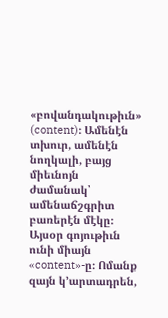«բովանդակութիւն» (content)։ Ամենէն տխուր, ամենէն նողկալի, բայց միեւնոյն ժամանակ՝ ամենաճշգրիտ բառերէն մէկը։ Այսօր գոյութիւն ունի միայն «content»-ը։ Ոմանք զայն կ’արտադրեն,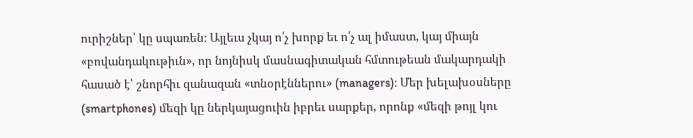ուրիշներ՝ կը սպառեն։ Այլեւս չկայ ո՛չ խորք եւ ո՛չ ալ իմաստ, կայ միայն «բովանդակութիւն», որ նոյնիսկ մասնագիտական հմտութեան մակարդակի հասած է՝ շնորհիւ զանազան «տնօրէններու» (managers)։ Մեր խելախօսները (smartphones) մեզի կը ներկայացուին իբրեւ սարքեր, որոնք «մեզի թոյլ կու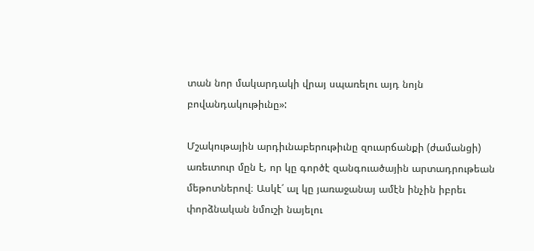տան նոր մակարդակի վրայ սպառելու այդ նոյն բովանդակութիւնը»:

Մշակութային արդիւնաբերութիւնը զուարճանքի (ժամանցի) առեւտուր մըն է, որ կը գործէ զանգուածային արտադրութեան մեթոտներով։ Ասկէ՛ ալ կը յառաջանայ ամէն ինչին իբրեւ փորձնական նմուշի նայելու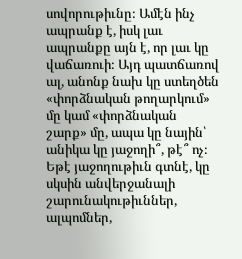սովորութիւնը։ Ամէն ինչ ապրանք է, իսկ լաւ ապրանքը այն է, որ լաւ կը վաճառուի։ Այդ պատճառով ալ, անոնք նախ կը ստեղծեն «փորձնական թողարկում» մը կամ «փորձնական շարք» մը, ապա կը նային՝ անիկա կը յաջողի՞, թէ՞ ոչ։ Եթէ յաջողութիւն գտնէ, կը սկսին անվերջանալի շարունակութիւններ, ալպոմներ,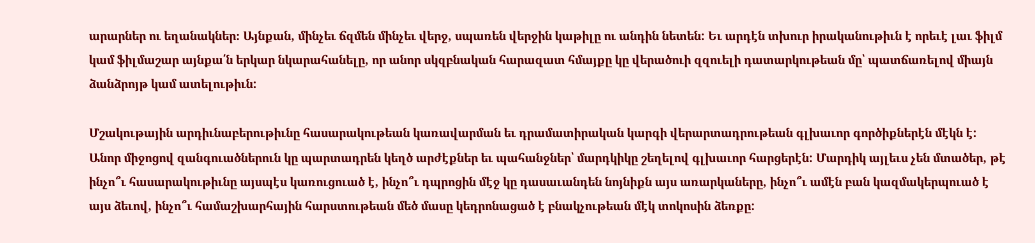արարներ ու եղանակներ։ Այնքան, մինչեւ ճզմեն մինչեւ վերջ, սպառեն վերջին կաթիլը ու անդին նետեն: Եւ արդէն տխուր իրականութիւն է որեւէ լաւ ֆիլմ կամ ֆիլմաշար այնքա՛ն երկար նկարահանելը, որ անոր սկզբնական հարազատ հմայքը կը վերածուի զզուելի դատարկութեան մը՝ պատճառելով միայն ձանձրոյթ կամ ատելութիւն:

Մշակութային արդիւնաբերութիւնը հասարակութեան կառավարման եւ դրամատիրական կարգի վերարտադրութեան գլխաւոր գործիքներէն մէկն է: Անոր միջոցով զանգուածներուն կը պարտադրեն կեղծ արժէքներ եւ պահանջներ՝ մարդկիկը շեղելով գլխաւոր հարցերէն: Մարդիկ այլեւս չեն մտածեր, թէ ինչո՞ւ հասարակութիւնը այսպէս կառուցուած է, ինչո՞ւ դպրոցին մէջ կը դասաւանդեն նոյնիքն այս առարկաները, ինչո՞ւ ամէն բան կազմակերպուած է այս ձեւով, ինչո՞ւ համաշխարհային հարստութեան մեծ մասը կեդրոնացած է բնակչութեան մէկ տոկոսին ձեռքը: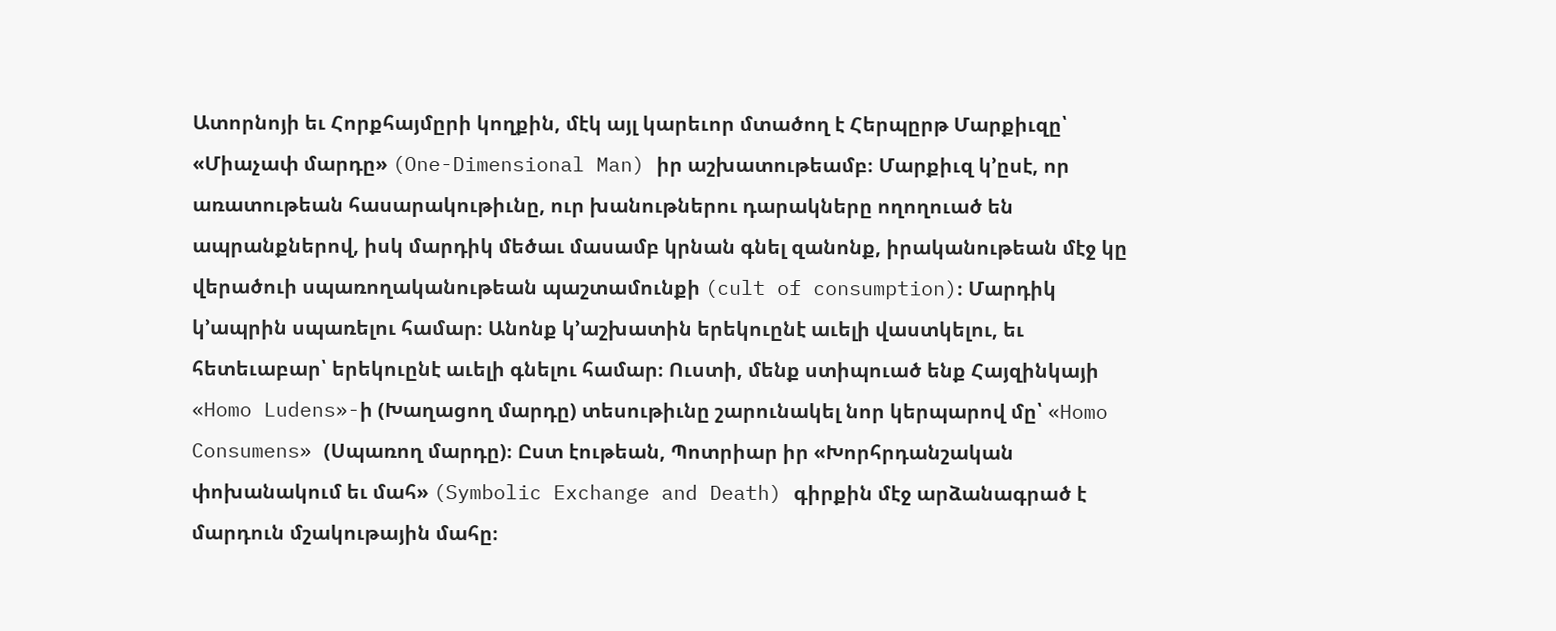Ատորնոյի եւ Հորքհայմըրի կողքին, մէկ այլ կարեւոր մտածող է Հերպըրթ Մարքիւզը՝ «Միաչափ մարդը» (One-Dimensional Man) իր աշխատութեամբ։ Մարքիւզ կ’ըսէ, որ առատութեան հասարակութիւնը, ուր խանութներու դարակները ողողուած են ապրանքներով, իսկ մարդիկ մեծաւ մասամբ կրնան գնել զանոնք, իրականութեան մէջ կը վերածուի սպառողականութեան պաշտամունքի (cult of consumption)։ Մարդիկ կ’ապրին սպառելու համար։ Անոնք կ’աշխատին երեկուընէ աւելի վաստկելու, եւ հետեւաբար՝ երեկուընէ աւելի գնելու համար։ Ուստի, մենք ստիպուած ենք Հայզինկայի «Homo Ludens»-ի (Խաղացող մարդը) տեսութիւնը շարունակել նոր կերպարով մը՝ «Homo Consumens» (Սպառող մարդը)։ Ըստ էութեան, Պոտրիար իր «Խորհրդանշական փոխանակում եւ մահ» (Symbolic Exchange and Death) գիրքին մէջ արձանագրած է մարդուն մշակութային մահը։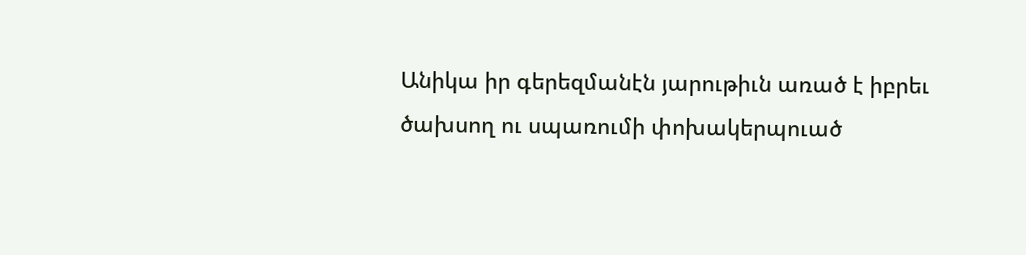Անիկա իր գերեզմանէն յարութիւն առած է իբրեւ ծախսող ու սպառումի փոխակերպուած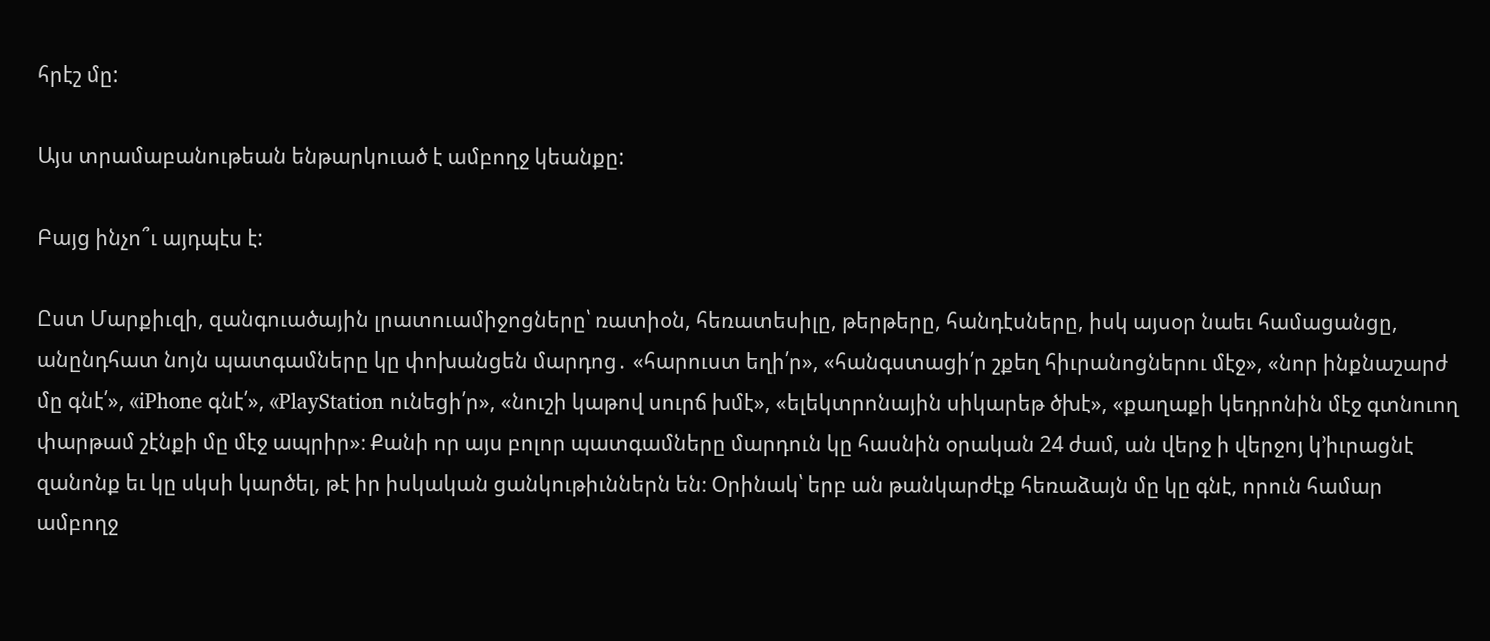հրէշ մը:

Այս տրամաբանութեան ենթարկուած է ամբողջ կեանքը:

Բայց ինչո՞ւ այդպէս է:

Ըստ Մարքիւզի, զանգուածային լրատուամիջոցները՝ ռատիօն, հեռատեսիլը, թերթերը, հանդէսները, իսկ այսօր նաեւ համացանցը, անընդհատ նոյն պատգամները կը փոխանցեն մարդոց․ «հարուստ եղի՛ր», «հանգստացի՛ր շքեղ հիւրանոցներու մէջ», «նոր ինքնաշարժ մը գնէ՛», «iPhone գնէ՛», «PlayStation ունեցի՛ր», «նուշի կաթով սուրճ խմէ», «ելեկտրոնային սիկարեթ ծխէ», «քաղաքի կեդրոնին մէջ գտնուող փարթամ շէնքի մը մէջ ապրիր»։ Քանի որ այս բոլոր պատգամները մարդուն կը հասնին օրական 24 ժամ, ան վերջ ի վերջոյ կ’իւրացնէ զանոնք եւ կը սկսի կարծել, թէ իր իսկական ցանկութիւններն են։ Օրինակ՝ երբ ան թանկարժէք հեռաձայն մը կը գնէ, որուն համար ամբողջ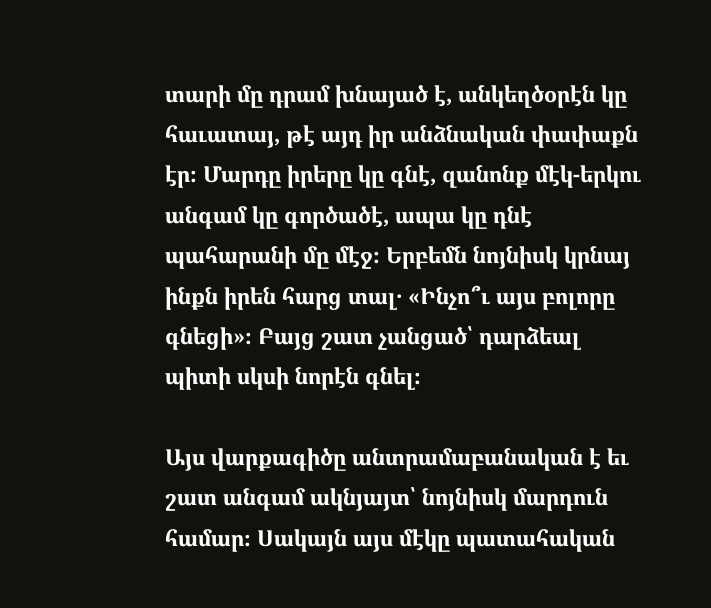տարի մը դրամ խնայած է, անկեղծօրէն կը հաւատայ, թէ այդ իր անձնական փափաքն էր։ Մարդը իրերը կը գնէ, զանոնք մէկ-երկու անգամ կը գործածէ, ապա կը դնէ պահարանի մը մէջ։ Երբեմն նոյնիսկ կրնայ ինքն իրեն հարց տալ․ «Ինչո՞ւ այս բոլորը գնեցի»։ Բայց շատ չանցած՝ դարձեալ պիտի սկսի նորէն գնել։

Այս վարքագիծը անտրամաբանական է եւ շատ անգամ ակնյայտ՝ նոյնիսկ մարդուն համար։ Սակայն այս մէկը պատահական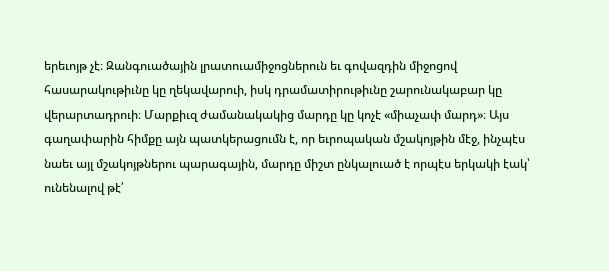երեւոյթ չէ։ Զանգուածային լրատուամիջոցներուն եւ գովազդին միջոցով հասարակութիւնը կը ղեկավարուի, իսկ դրամատիրութիւնը շարունակաբար կը վերարտադրուի։ Մարքիւզ ժամանակակից մարդը կը կոչէ «միաչափ մարդ»։ Այս գաղափարին հիմքը այն պատկերացումն է, որ եւրոպական մշակոյթին մէջ, ինչպէս նաեւ այլ մշակոյթներու պարագային, մարդը միշտ ընկալուած է որպէս երկակի էակ՝ ունենալով թէ՛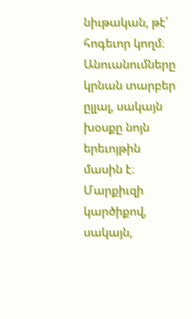նիւթական, թէ՛ հոգեւոր կողմ։ Անուանումները կրնան տարբեր ըլլալ, սակայն խօսքը նոյն երեւոյթին մասին է։ Մարքիւզի կարծիքով, սակայն,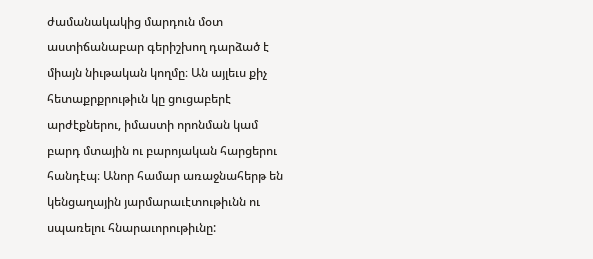ժամանակակից մարդուն մօտ աստիճանաբար գերիշխող դարձած է միայն նիւթական կողմը։ Ան այլեւս քիչ հետաքրքրութիւն կը ցուցաբերէ արժէքներու, իմաստի որոնման կամ բարդ մտային ու բարոյական հարցերու հանդէպ։ Անոր համար առաջնահերթ են կենցաղային յարմարաւէտութիւնն ու սպառելու հնարաւորութիւնը: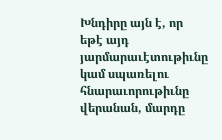Խնդիրը այն է, որ եթէ այդ յարմարաւէտութիւնը կամ սպառելու հնարաւորութիւնը վերանան, մարդը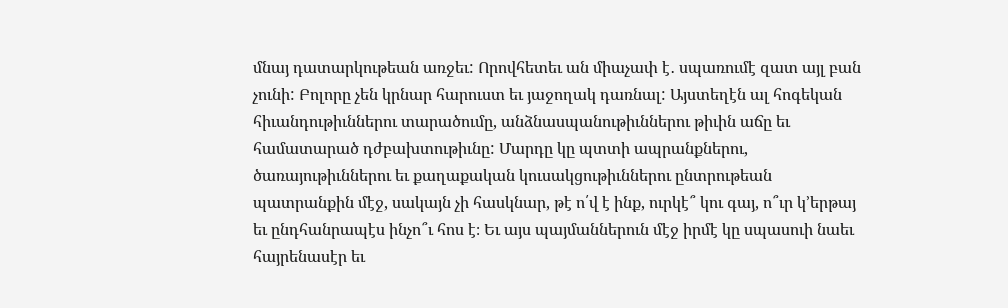մնայ դատարկութեան առջեւ: Որովհետեւ ան միաչափ է․ սպառումէ զատ այլ բան չունի: Բոլորը չեն կրնար հարուստ եւ յաջողակ դառնալ: Այստեղէն ալ հոգեկան հիւանդութիւններու տարածումը, անձնասպանութիւններու թիւին աճը եւ համատարած դժբախտութիւնը: Մարդը կը պտտի ապրանքներու, ծառայութիւններու եւ քաղաքական կուսակցութիւններու ընտրութեան պատրանքին մէջ, սակայն չի հասկնար, թէ ո՛վ է ինք, ուրկէ՞ կու գայ, ո՞ւր կ’երթայ եւ ընդհանրապէս ինչո՞ւ հոս է։ Եւ այս պայմաններուն մէջ իրմէ կը սպասուի նաեւ հայրենասէր եւ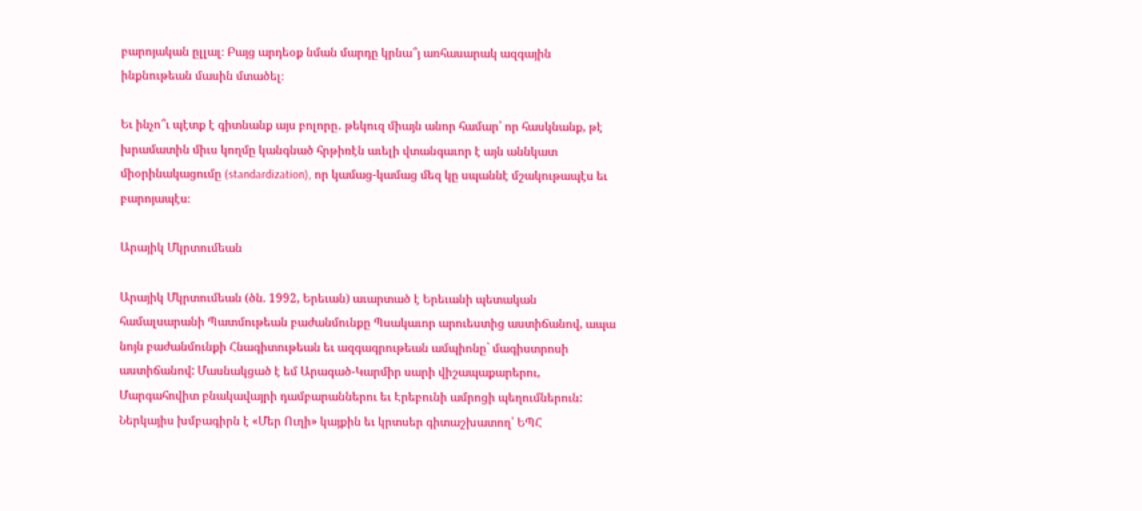բարոյական ըլլալ։ Բայց արդեօք նման մարդը կրնա՞յ առհասարակ ազգային ինքնութեան մասին մտածել։

Եւ ինչո՞ւ պէտք է գիտնանք այս բոլորը․ թեկուզ միայն անոր համար՝ որ հասկնանք, թէ խրամատին միւս կողմը կանգնած հրթիռէն աւելի վտանգաւոր է այն աննկատ միօրինակացումը (standardization), որ կամաց-կամաց մեզ կը սպաննէ մշակութապէս եւ բարոյապէս։

Արայիկ Մկրտումեան

Արայիկ Մկրտումեան (ծն. 1992, Երեւան) աւարտած է Երեւանի պետական համալսարանի Պատմութեան բաժանմունքը Պսակաւոր արուեստից աստիճանով, ապա նոյն բաժանմունքի Հնագիտութեան եւ ազգագրութեան ամպիոնը` մագիստրոսի աստիճանով: Մասնակցած է եմ Արագած-Կարմիր սարի վիշապաքարերու, Մարգահովիտ բնակավայրի դամբարաններու եւ Էրեբունի ամրոցի պեղումներուն: Ներկայիս խմբագիրն է «Մեր Ուղի» կայքին եւ կրտսեր գիտաշխատող՝ ԵՊՀ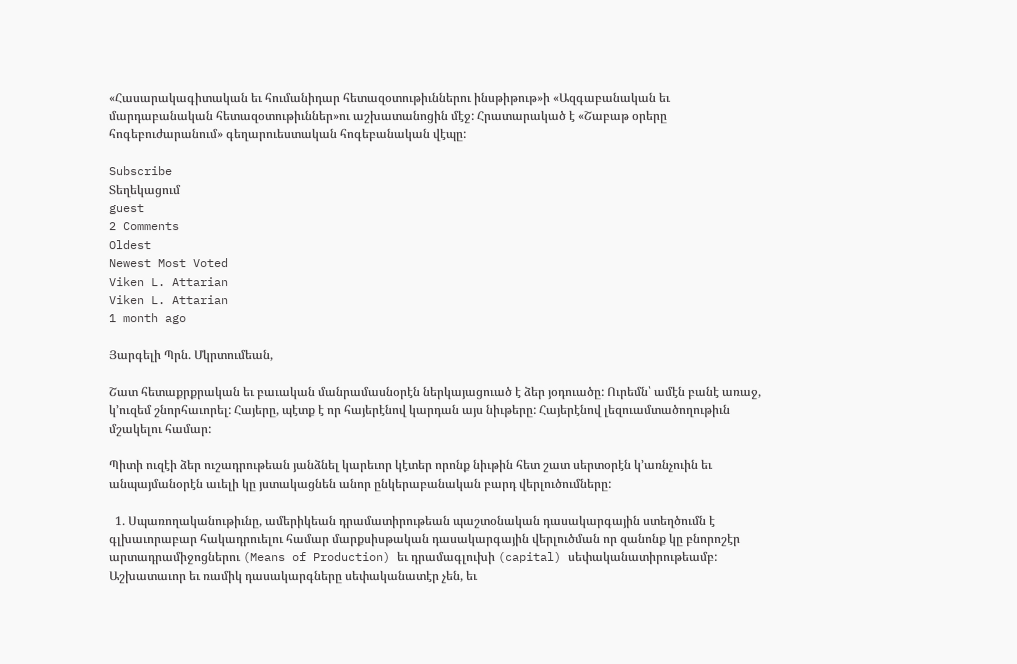«Հասարակագիտական եւ հումանիդար հետազօտութիւններու ինսթիթութ»ի «Ազգաբանական եւ մարդաբանական հետազօտութիւններ»ու աշխատանոցին մէջ: Հրատարակած է «Շաբաթ օրերը հոգեբուժարանում» գեղարուեստական հոգեբանական վէպը:

Subscribe
Տեղեկացում
guest
2 Comments
Oldest
Newest Most Voted
Viken L. Attarian
Viken L. Attarian
1 month ago

Յարգելի Պրն. Մկրտումեան,

Շատ հետաքրքրական եւ բաւական մանրամասնօրէն ներկայացուած է ձեր յօդուածը: Ուրեմն՝ ամէն բանէ առաջ, կ’ուզեմ շնորհաւորել: Հայերը, պէտք է որ հայերէնով կարդան այս նիւթերը: Հայերէնով լեզուամտածողութիւն մշակելու համար:

Պիտի ուզէի ձեր ուշադրութեան յանձնել կարեւոր կէտեր որոնք նիւթին հետ շատ սերտօրէն կ’առնչուին եւ անպայմանօրէն աւելի կը յստակացնեն անոր ընկերաբանական բարդ վերլուծումները:

  1. Սպառողականութիւնը, ամերիկեան դրամատիրութեան պաշտօնական դասակարգային ստեղծումն է գլխաւորաբար հակադրուելու համար մարքսիսթական դասակարգային վերլուծման որ զանոնք կը բնորոշէր արտադրամիջոցներու (Means of Production) եւ դրամագլուխի (capital) սեփականատիրութեամբ: Աշխատաւոր եւ ռամիկ դասակարգները սեփականատէր չեն, եւ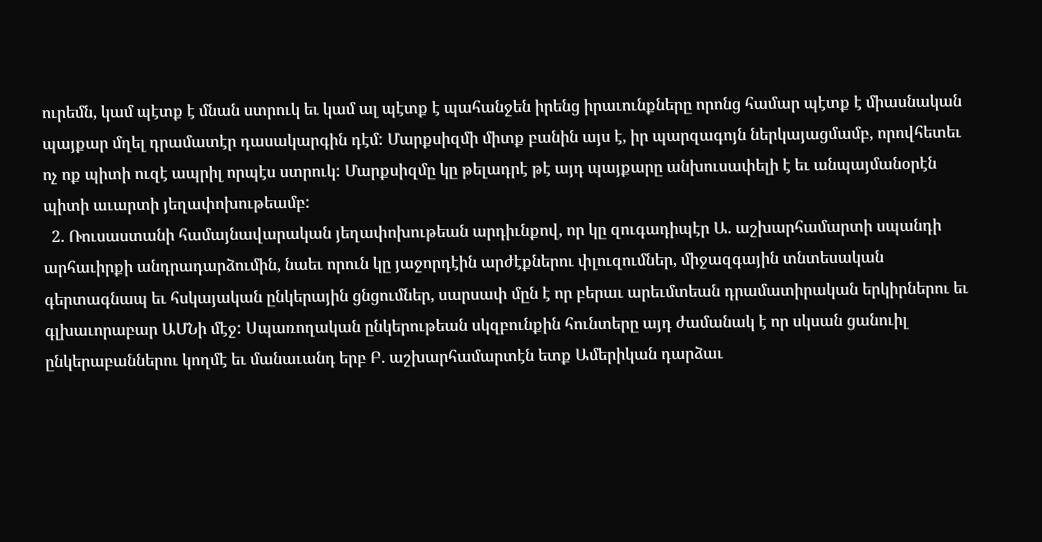ուրեմն, կամ պէտք է մնան ստրուկ եւ կամ ալ պէտք է պահանջեն իրենց իրաւունքները որոնց համար պէտք է միասնական պայքար մղել դրամատէր դասակարգին դէմ: Մարքսիզմի միտք բանին այս է, իր պարզագոյն ներկայացմամբ, որովհետեւ ոչ ոք պիտի ուզէ ապրիլ որպէս ստրուկ: Մարքսիզմը կը թելադրէ թէ այդ պայքարը անխուսափելի է եւ անպայմանօրէն պիտի աւարտի յեղափոխութեամբ:
  2. Ռուսաստանի համայնավարական յեղափոխութեան արդիւնքով, որ կը զուգադիպէր Ա. աշխարհամարտի սպանդի արհաւիրքի անդրադարձումին, նաեւ որուն կը յաջորդէին արժէքներու փլուզումներ, միջազգային տնտեսական գերտագնապ եւ հսկայական ընկերային ցնցումներ, սարսափ մըն է որ բերաւ արեւմտեան դրամատիրական երկիրներու եւ գլխաւորաբար ԱՄՆի մէջ: Սպառողական ընկերութեան սկզբունքին հունտերը այդ ժամանակ է որ սկսան ցանուիլ ընկերաբաններու կողմէ եւ մանաւանդ երբ Բ. աշխարհամարտէն ետք Ամերիկան դարձաւ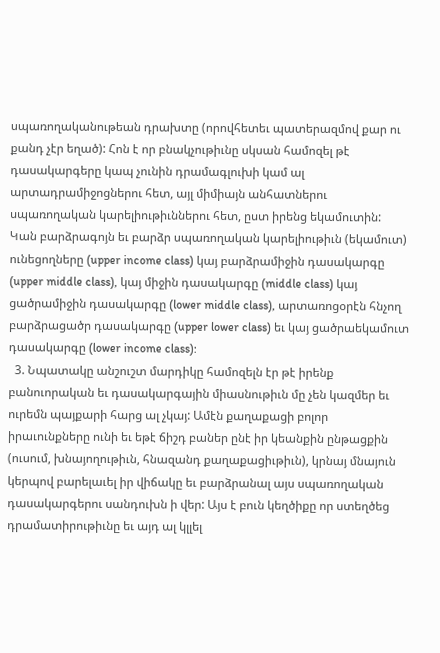սպառողականութեան դրախտը (որովհետեւ պատերազմով քար ու քանդ չէր եղած): Հոն է որ բնակչութիւնը սկսան համոզել թէ դասակարգերը կապ չունին դրամագլուխի կամ ալ արտադրամիջոցներու հետ, այլ միմիայն անհատներու սպառողական կարելիութիւններու հետ, ըստ իրենց եկամուտին: Կան բարձրագոյն եւ բարձր սպառողական կարելիութիւն (եկամուտ) ունեցողները (upper income class) կայ բարձրամիջին դասակարգը (upper middle class), կայ միջին դասակարգը (middle class) կայ ցածրամիջին դասակարգը (lower middle class), արտառոցօրէն հնչող բարձրացածր դասակարգը (upper lower class) եւ կայ ցածրաեկամուտ դասակարգը (lower income class):
  3. Նպատակը անշուշտ մարդիկը համոզելն էր թէ իրենք բանուորական եւ դասակարգային միասնութիւն մը չեն կազմեր եւ ուրեմն պայքարի հարց ալ չկայ: Ամէն քաղաքացի բոլոր իրաւունքները ունի եւ եթէ ճիշդ բաներ ընէ իր կեանքին ընթացքին (ուսում, խնայողութիւն, հնազանդ քաղաքացիւթիւն), կրնայ մնայուն կերպով բարելաւել իր վիճակը եւ բարձրանալ այս սպառողական դասակարգերու սանդուխն ի վեր: Այս է բուն կեղծիքը որ ստեղծեց դրամատիրութիւնը եւ այդ ալ կլլել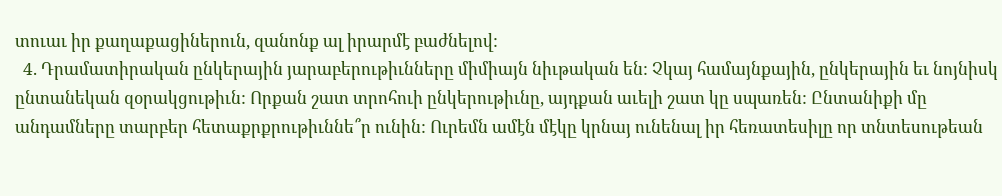տուաւ իր քաղաքացիներուն, զանոնք ալ իրարմէ բաժնելով:
  4. Դրամատիրական ընկերային յարաբերութիւնները միմիայն նիւթական են: Չկայ համայնքային, ընկերային եւ նոյնիսկ ընտանեկան զօրակցութիւն: Որքան շատ տրոհուի ընկերութիւնը, այդքան աւելի շատ կը սպառեն: Ընտանիքի մը անդամները տարբեր հետաքրքրութիւննե՞ր ունին: Ուրեմն ամէն մէկը կրնայ ունենալ իր հեռատեսիլը որ տնտեսութեան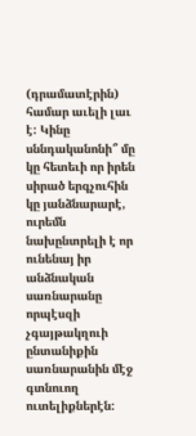(դրամատէրին) համար աւելի լաւ է: Կինը սննդականոնի՞ մը կը հետեւի որ իրեն սիրած երգչուհին կը յանձնարարէ, ուրեմն նախընտրելի է որ ունենայ իր անձնական սառնարանը որպէսզի չգայթակղուի ընտանիքին սառնարանին մէջ գտնուող ուտելիքներէն: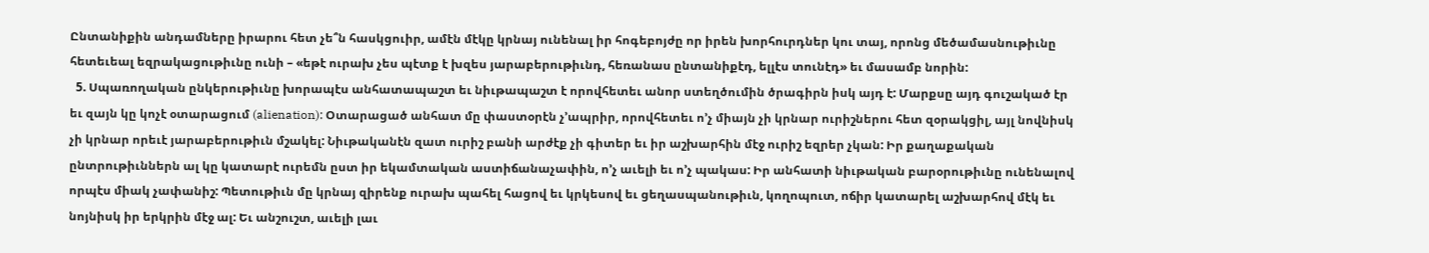Ընտանիքին անդամները իրարու հետ չե՞ն հասկցուիր, ամէն մէկը կրնայ ունենալ իր հոգեբոյժը որ իրեն խորհուրդներ կու տայ, որոնց մեծամասնութիւնը հետեւեալ եզրակացութիւնը ունի – «եթէ ուրախ չես պէտք է խզես յարաբերութիւնդ, հեռանաս ընտանիքէդ, ելլէս տունէդ» եւ մասամբ նորին:
  5. Սպառողական ընկերութիւնը խորապէս անհատապաշտ եւ նիւթապաշտ է որովհետեւ անոր ստեղծումին ծրագիրն իսկ այդ է: Մարքսը այդ գուշակած էր եւ զայն կը կոչէ օտարացում (alienation): Օտարացած անհատ մը փաստօրէն չ’ապրիր, որովհետեւ ո’չ միայն չի կրնար ուրիշներու հետ զօրակցիլ, այլ նովնիսկ չի կրնար որեւէ յարաբերութիւն մշակել: Նիւթականէն զատ ուրիշ բանի արժէք չի գիտեր եւ իր աշխարհին մէջ ուրիշ եզրեր չկան: Իր քաղաքական ընտրութիւններն ալ կը կատարէ ուրեմն ըստ իր եկամտական աստիճանաչափին, ո’չ աւելի եւ ո’չ պակաս: Իր անհատի նիւթական բարօրութիւնը ունենալով որպէս միակ չափանիշ: Պետութիւն մը կրնայ զիրենք ուրախ պահել հացով եւ կրկեսով եւ ցեղասպանութիւն, կողոպուտ, ոճիր կատարել աշխարհով մէկ եւ նոյնիսկ իր երկրին մէջ ալ: Եւ անշուշտ, աւելի լաւ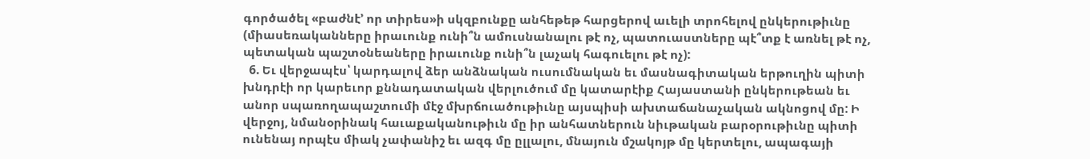գործածել «բաժնէ’ որ տիրես»ի սկզբունքը անհեթեթ հարցերով աւելի տրոհելով ընկերութիւնը (միասեռականները իրաւունք ունի՞ն ամուսնանալու թէ ոչ, պատուաստները պէ՞տք է առնել թէ ոչ, պետական պաշտօնեաները իրաւունք ունի՞ն լաչակ հագուելու թէ ոչ):
  6. Եւ վերջապէս՝ կարդալով ձեր անձնական ուսումնական եւ մասնագիտական երթուղին պիտի խնդրէի որ կարեւոր քննադատական վերլուծում մը կատարէիք Հայաստանի ընկերութեան եւ անոր սպառողապաշտումի մէջ մխրճուածութիւնը այսպիսի ախտաճանաչական ակնոցով մը: Ի վերջոյ, նմանօրինակ հաւաքականութիւն մը իր անհատներուն նիւթական բարօրութիւնը պիտի ունենայ որպէս միակ չափանիշ եւ ազգ մը ըլլալու, մնայուն մշակոյթ մը կերտելու, ապագայի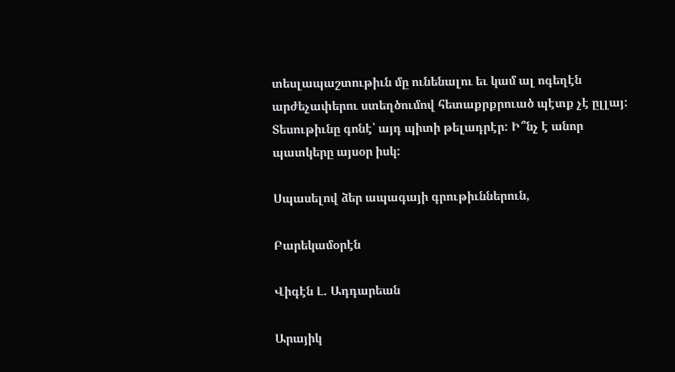տեսլապաշտութիւն մը ունենալու եւ կամ ալ ոգեղէն արժեչափերու ստեղծումով հետաքրքրուած պէտք չէ ըլլայ: Տեսութիւնը գոնէ՝ այդ պիտի թելադրէր: Ի՞նչ է անոր պատկերը այսօր իսկ:

Սպասելով ձեր ապագայի գրութիւններուն,

Բարեկամօրէն

Վիգէն Լ. Ադդարեան

Արայիկ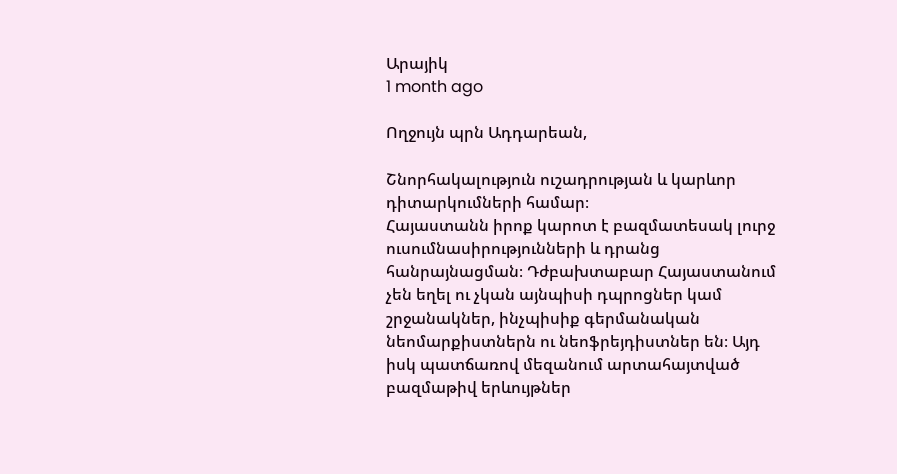Արայիկ
1 month ago

Ողջույն պրն Ադդարեան,

Շնորհակալություն ուշադրության և կարևոր դիտարկումների համար։
Հայաստանն իրոք կարոտ է բազմատեսակ լուրջ ուսումնասիրությունների և դրանց հանրայնացման։ Դժբախտաբար Հայաստանում չեն եղել ու չկան այնպիսի դպրոցներ կամ շրջանակներ, ինչպիսիք գերմանական նեոմարքիստներն ու նեոֆրեյդիստներ են։ Այդ իսկ պատճառով մեզանում արտահայտված բազմաթիվ երևույթներ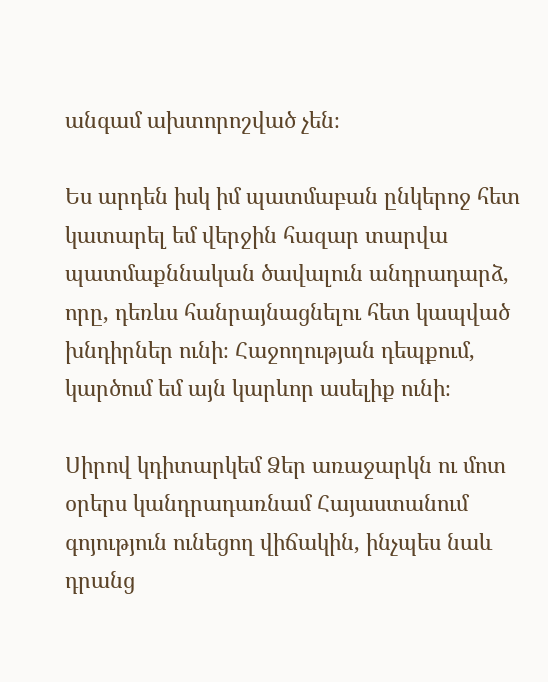անգամ ախտորոշված չեն։

Ես արդեն իսկ իմ պատմաբան ընկերոջ հետ կատարել եմ վերջին հազար տարվա պատմաքննական ծավալուն անդրադարձ, որը, դեռևս հանրայնացնելու հետ կապված խնդիրներ ունի։ Հաջողության դեպքում, կարծում եմ այն կարևոր ասելիք ունի։

Սիրով կդիտարկեմ Ձեր առաջարկն ու մոտ օրերս կանդրադառնամ Հայաստանում գոյություն ունեցող վիճակին, ինչպես նաև դրանց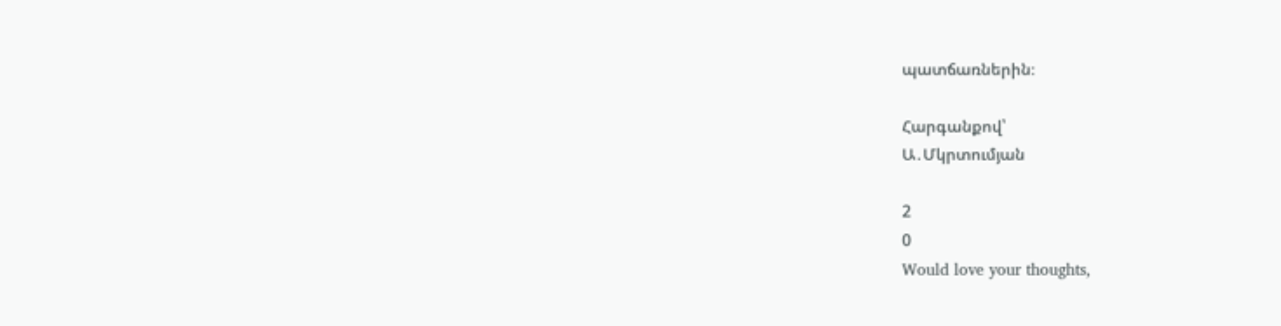պատճառներին։

Հարգանքով՝
Ա․Մկրտումյան

2
0
Would love your thoughts,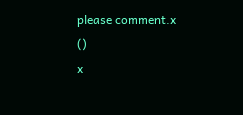please comment.x
()
x